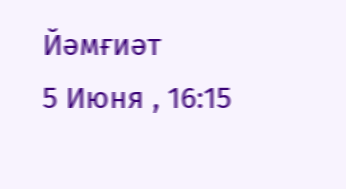Йәмғиәт
5 Июня , 16:15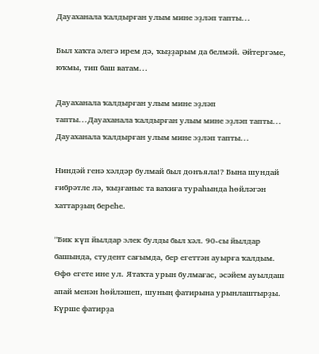Дауаханала ҡалдырған улым мине эҙләп тапты...

Был хаҡта әлегә ирем дә, ҡыҙҙарым да белмәй. Әйтергәме, юҡмы, тип баш ватам...

Дауаханала ҡалдырған улым мине эҙләп тапты...Дауаханала ҡалдырған улым мине эҙләп тапты...
Дауаханала ҡалдырған улым мине эҙләп тапты...

Ниндәй генә хәлдәр булмай был донъяла!? Бына шундай ғибрәтле лә, ҡыҙғаныс та ваҡиға тураһында һөйләгән хаттарҙың береһе.

"Бик күп йылдар элек булды был хәл. 90-сы йылдар башында, студент сағымда, бер егеттән ауырға ҡалдым. Өфө егете ине ул. Ятаҡта урын булмағас, әсәйем ауылдаш апай менән һөйләшеп, шуның фатирына урынлаштырҙы. Күрше фатирҙа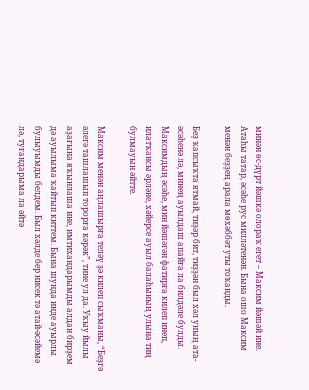минән өс-дүрт йәшкә олораҡ егет – Максим йәшәй ине. Атаһы татар, әсәһе рус милләтенән. Бына ошо Максим менән беҙҙең арала мөхәббәт уты тоҡанды.

Беҙ ҡапсыҡта ятмай, тиҙәр бит, тиҙҙән был хәл уның ата-әсәһенә лә, минең ауылдаш апайға ла билдәле булды. Максимдың әсәһе, мин йәшәгән фатирға килеп инеп, илатҡансы әрләне, хәйерсе ауыл балаһының улына тиң булмауын әйтте.

Максим менән аңлашырға теләү ҙә килеп сыҡманы, “Беҙгә әлегә ташлашып торорға кәрәк”, тине ул да. Уҡыу йылы аҙағына яҡынлаша ине, имтихандарымды алдан бирҙем дә ауылыма ҡайтып киттем. Бына шунда инде ауырлы булыуымды белдем. Был хәлде бер нисек тә атай-әсәйемә лә, туғандарыма ла әйтә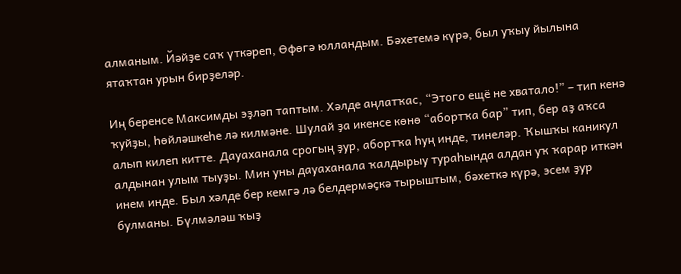алманым. Йәйҙе саҡ үткәреп, Өфөгә юлландым. Бәхетемә күрә, был уҡыу йылына ятаҡтан урын бирҙеләр.

Иң беренсе Максимды эҙләп таптым. Хәлде аңлатҡас, “Этого ещё не хватало!” – тип кенә ҡуйҙы, һөйләшкеһе лә килмәне. Шулай ҙа икенсе көнө “абортҡа бар” тип, бер аҙ аҡса алып килеп китте. Дауаханала срогың ҙур, абортҡа һуң инде, тинеләр. Ҡышҡы каникул алдынан улым тыуҙы. Мин уны дауаханала ҡалдырыу тураһында алдан уҡ ҡарар иткән инем инде. Был хәлде бер кемгә лә белдермәҫкә тырыштым, бәхеткә күрә, эсем ҙур булманы. Бүлмәләш ҡыҙ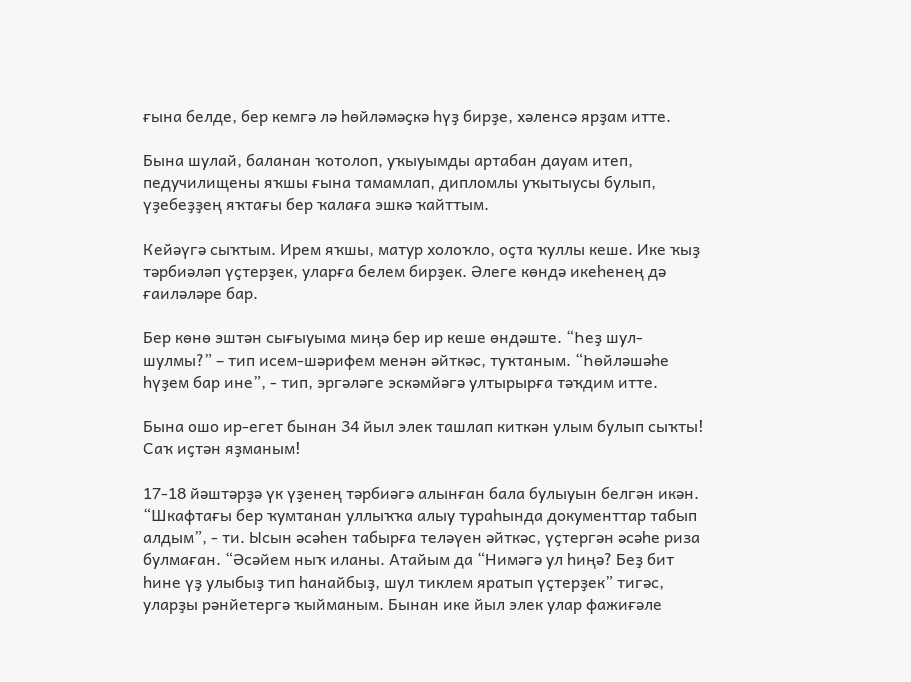ғына белде, бер кемгә лә һөйләмәҫкә һүҙ бирҙе, хәленсә ярҙам итте.

Бына шулай, баланан ҡотолоп, уҡыуымды артабан дауам итеп, педучилищены яҡшы ғына тамамлап, дипломлы уҡытыусы булып, үҙебеҙҙең яҡтағы бер ҡалаға эшкә ҡайттым.

Кейәүгә сыҡтым. Ирем яҡшы, матур холоҡло, оҫта ҡуллы кеше. Ике ҡыҙ тәрбиәләп үҫтерҙек, уларға белем бирҙек. Әлеге көндә икеһенең дә ғаиләләре бар.

Бер көнө эштән сығыуыма миңә бер ир кеше өндәште. “Һеҙ шул-шулмы?” – тип исем-шәрифем менән әйткәс, туҡтаным. “Һөйләшәһе һүҙем бар ине”, - тип, эргәләге эскәмйәгә ултырырға тәҡдим итте.

Бына ошо ир-егет бынан 34 йыл элек ташлап киткән улым булып сыҡты! Саҡ иҫтән яҙманым!

17-18 йәштәрҙә үк үҙенең тәрбиәгә алынған бала булыуын белгән икән. “Шкафтағы бер ҡумтанан уллыҡҡа алыу тураһында документтар табып алдым”, - ти. Ысын әсәһен табырға теләүен әйткәс, үҫтергән әсәһе риза булмаған. “Әсәйем ныҡ иланы. Атайым да “Нимәгә ул һиңә? Беҙ бит һине үҙ улыбыҙ тип һанайбыҙ, шул тиклем яратып үҫтерҙек” тигәс, уларҙы рәнйетергә ҡыйманым. Бынан ике йыл элек улар фажиғәле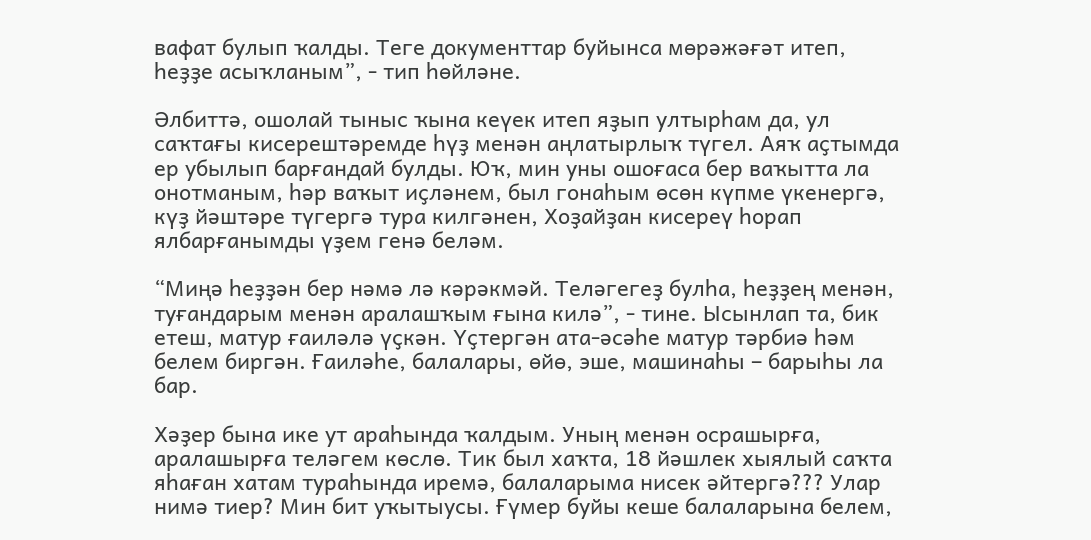вафат булып ҡалды. Теге документтар буйынса мөрәжәғәт итеп, һеҙҙе асыҡланым”, - тип һөйләне.

Әлбиттә, ошолай тыныс ҡына кеүек итеп яҙып ултырһам да, ул саҡтағы кисерештәремде һүҙ менән аңлатырлыҡ түгел. Аяҡ аҫтымда ер убылып барғандай булды. Юҡ, мин уны ошоғаса бер ваҡытта ла онотманым, һәр ваҡыт иҫләнем, был гонаһым өсөн күпме үкенергә, күҙ йәштәре түгергә тура килгәнен, Хоҙайҙан кисереү һорап ялбарғанымды үҙем генә беләм.

“Миңә һеҙҙән бер нәмә лә кәрәкмәй. Теләгегеҙ булһа, һеҙҙең менән, туғандарым менән аралашҡым ғына килә”, - тине. Ысынлап та, бик етеш, матур ғаиләлә үҫкән. Үҫтергән ата-әсәһе матур тәрбиә һәм белем биргән. Ғаиләһе, балалары, өйө, эше, машинаһы – барыһы ла бар.

Хәҙер бына ике ут араһында ҡалдым. Уның менән осрашырға, аралашырға теләгем көслө. Тик был хаҡта, 18 йәшлек хыялый саҡта яһаған хатам тураһында иремә, балаларыма нисек әйтергә??? Улар нимә тиер? Мин бит уҡытыусы. Ғүмер буйы кеше балаларына белем,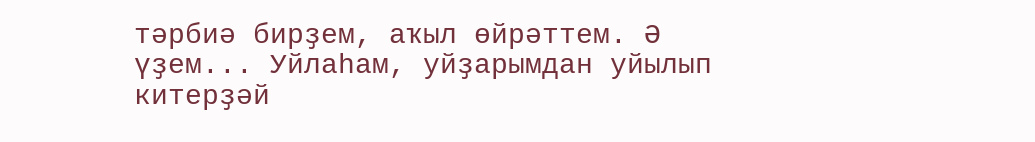тәрбиә бирҙем, аҡыл өйрәттем. Ә үҙем... Уйлаһам, уйҙарымдан уйылып китерҙәй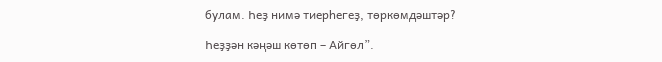булам. Һеҙ нимә тиерһегеҙ, төркөмдәштәр?

Һеҙҙән кәңәш көтөп – Айгөл”.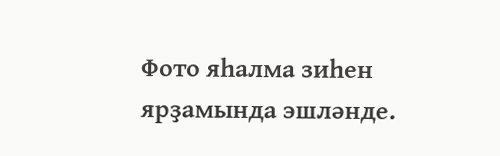Фото яһалма зиһен ярҙамында эшләнде.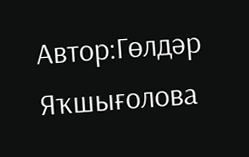Автор:Гөлдәр Яҡшығолова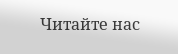Читайте нас